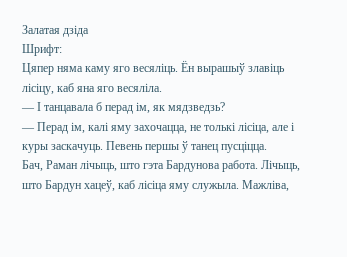Залатая дзіда
Шрифт:
Цяпер няма каму яго весяліць. Ён вырашыў злавіць лісіцу, каб яна яго весяліла.
— І танцавала б перад ім, як мядзведзь?
— Перад ім, калі яму захочацца, не толькі лісіца, але і куры заскачуць. Певень першы ў танец пусціцца.
Бач, Раман лічыць, што гэта Бардунова работа. Лічыць, што Бардун хацеў, каб лісіца яму служыла. Мажліва,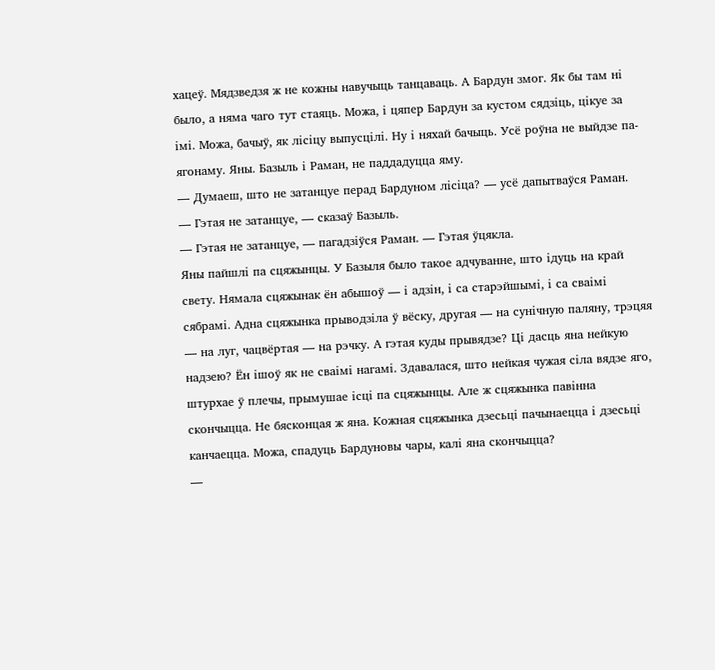хацеў. Мядзведзя ж не кожны навучыць танцаваць. А Бардун змог. Як бы там ні было, а няма чаго тут стаяць. Можа, і цяпер Бардун за кустом сядзіць, цікуе за імі. Можа, бачыў, як лісіцу выпусцілі. Ну і няхай бачыць. Усё роўна не выйдзе па-ягонаму. Яны. Базыль і Раман, не паддадуцца яму.
— Думаеш, што не затанцуе перад Бардуном лісіца? — усё дапытваўся Раман.
— Гэтая не затанцуе, — сказаў Базыль.
— Гэтая не затанцуе, — пагадзіўся Раман. — Гэтая ўцякла.
Яны пайшлі па сцяжынцы. У Базыля было такое адчуванне, што ідуць на край свету. Нямала сцяжынак ён абышоў — і адзін, і са старэйшымі, і са сваімі сябрамі. Адна сцяжынка прыводзіла ў вёску, другая — на сунічную паляну, трэцяя — на луг, чацвёртая — на рэчку. А гэтая куды прывядзе? Ці дасць яна нейкую надзею? Ён ішоў як не сваімі нагамі. Здавалася, што нейкая чужая сіла вядзе яго, штурхае ў плечы, прымушае ісці па сцяжынцы. Але ж сцяжынка павінна скончыцца. Не бясконцая ж яна. Кожная сцяжынка дзесьці пачынаецца і дзесьці канчаецца. Можа, спадуць Бардуновы чары, калі яна скончыцца?
—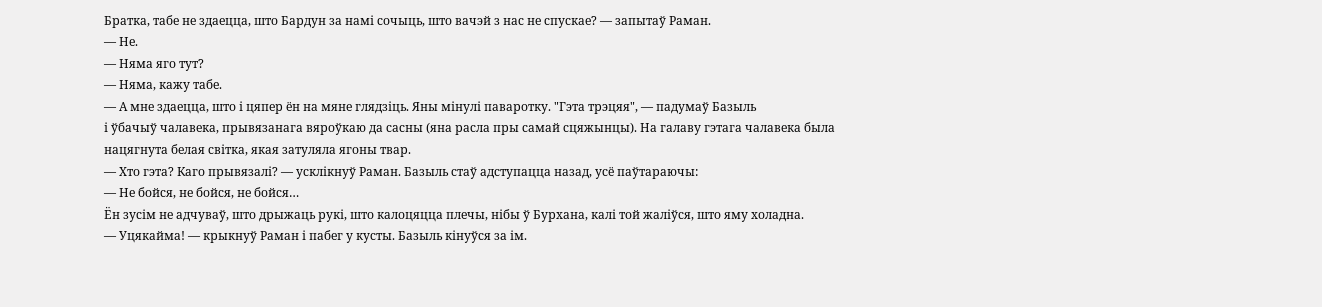Братка, табе не здаецца, што Бардун за намі сочыць, што вачэй з нас не спускае? — запытаў Раман.
— Не.
— Няма яго тут?
— Няма, кажу табе.
— А мне здаецца, што і цяпер ён на мяне глядзіць. Яны мінулі паваротку. "Гэта трэцяя", — падумаў Базыль
і ўбачыў чалавека, прывязанага вяроўкаю да сасны (яна расла пры самай сцяжынцы). На галаву гэтага чалавека была нацягнута белая світка, якая затуляла ягоны твар.
— Хто гэта? Каго прывязалі? — усклікнуў Раман. Базыль стаў адступацца назад, усё паўтараючы:
— Не бойся, не бойся, не бойся…
Ён зусім не адчуваў, што дрыжаць рукі, што калоцяцца плечы, нібы ў Бурхана, калі той жаліўся, што яму холадна.
— Уцякайма! — крыкнуў Раман і пабег у кусты. Базыль кінуўся за ім.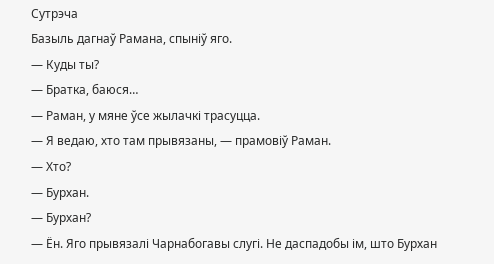Сутрэча
Базыль дагнаў Рамана, спыніў яго.
— Куды ты?
— Братка, баюся…
— Раман, у мяне ўсе жылачкі трасуцца.
— Я ведаю, хто там прывязаны, — прамовіў Раман.
— Хто?
— Бурхан.
— Бурхан?
— Ён. Яго прывязалі Чарнабогавы слугі. Не даспадобы ім, што Бурхан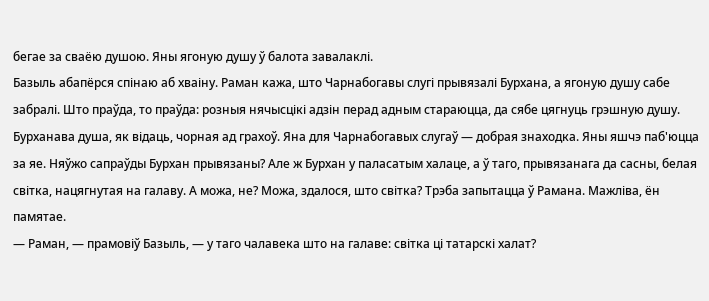бегае за сваёю душою. Яны ягоную душу ў балота завалаклі.
Базыль абапёрся спінаю аб хваіну. Раман кажа, што Чарнабогавы слугі прывязалі Бурхана, а ягоную душу сабе забралі. Што праўда, то праўда: розныя нячысцікі адзін перад адным стараюцца, да сябе цягнуць грэшную душу. Бурханава душа, як відаць, чорная ад грахоў. Яна для Чарнабогавых слугаў — добрая знаходка. Яны яшчэ паб'юцца за яе. Няўжо сапраўды Бурхан прывязаны? Але ж Бурхан у паласатым халаце, а ў таго, прывязанага да сасны, белая світка, нацягнутая на галаву. А можа, не? Можа, здалося, што світка? Трэба запытацца ў Рамана. Мажліва, ён памятае.
— Раман, — прамовіў Базыль, — у таго чалавека што на галаве: світка ці татарскі халат?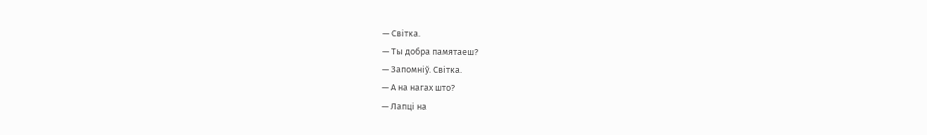— Світка.
— Ты добра памятаеш?
— Запомніў. Світка.
— А на нагах што?
— Лапці на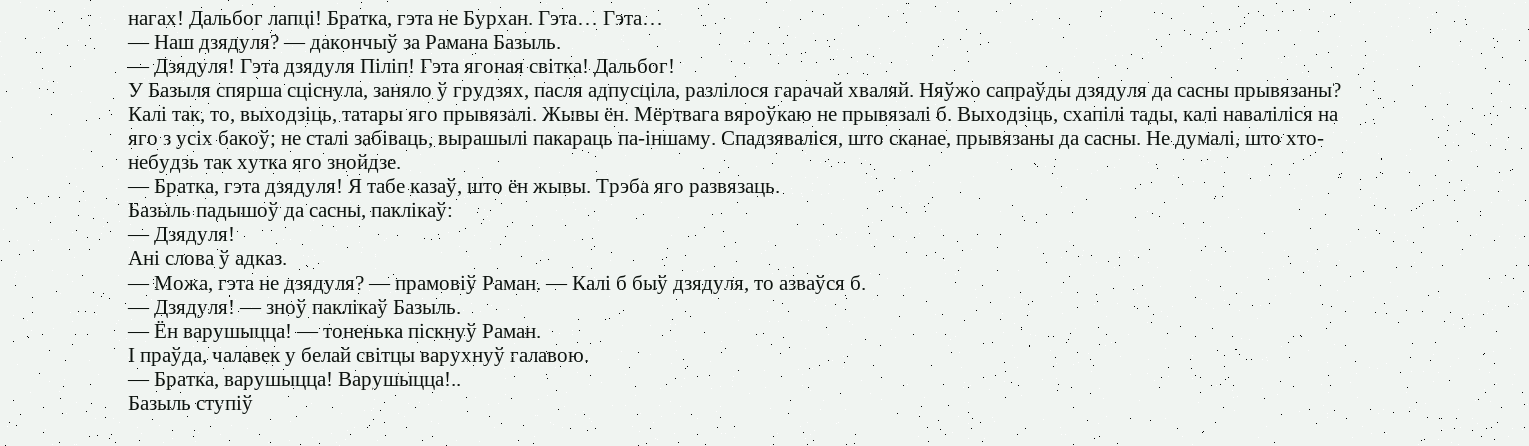нагах! Дальбог лапці! Братка, гэта не Бурхан. Гэта… Гэта…
— Наш дзядуля? — дакончыў за Рамана Базыль.
— Дзядуля! Гэта дзядуля Піліп! Гэта ягоная світка! Дальбог!
У Базыля спярша сціснула, заняло ў грудзях, пасля адпусціла, разлілося гарачай хваляй. Няўжо сапраўды дзядуля да сасны прывязаны? Калі так, то, выходзіць, татары яго прывязалі. Жывы ён. Мёртвага вяроўкаю не прывязалі б. Выходзіць, схапілі тады, калі наваліліся на яго з усіх бакоў; не сталі забіваць, вырашылі пакараць па-іншаму. Спадзяваліся, што сканае, прывязаны да сасны. Не думалі, што хто-небудзь так хутка яго знойдзе.
— Братка, гэта дзядуля! Я табе казаў, што ён жывы. Трэба яго развязаць.
Базыль падышоў да сасны, паклікаў:
— Дзядуля!
Ані слова ў адказ.
— Можа, гэта не дзядуля? — прамовіў Раман. — Калі б быў дзядуля, то азваўся б.
— Дзядуля! — зноў паклікаў Базыль.
— Ён варушыцца! — тоненька піскнуў Раман.
І праўда, чалавек у белай світцы варухнуў галавою.
— Братка, варушыцца! Варушыцца!..
Базыль ступіў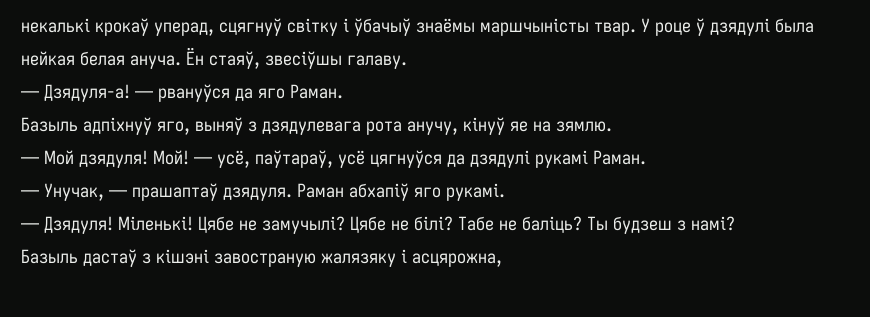некалькі крокаў уперад, сцягнуў світку і ўбачыў знаёмы маршчыністы твар. У роце ў дзядулі была нейкая белая ануча. Ён стаяў, звесіўшы галаву.
— Дзядуля-а! — рвануўся да яго Раман.
Базыль адпіхнуў яго, выняў з дзядулевага рота анучу, кінуў яе на зямлю.
— Мой дзядуля! Мой! — усё, паўтараў, усё цягнуўся да дзядулі рукамі Раман.
— Унучак, — прашаптаў дзядуля. Раман абхапіў яго рукамі.
— Дзядуля! Міленькі! Цябе не замучылі? Цябе не білі? Табе не баліць? Ты будзеш з намі?
Базыль дастаў з кішэні завостраную жалязяку і асцярожна,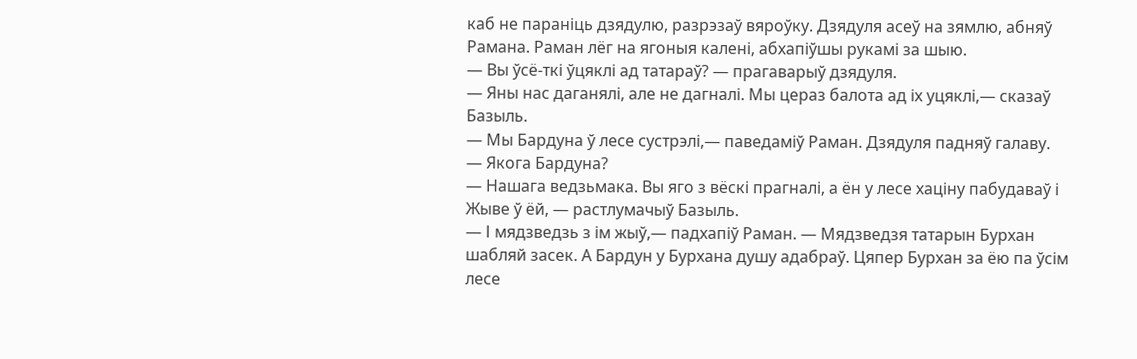каб не параніць дзядулю, разрэзаў вяроўку. Дзядуля асеў на зямлю, абняў Рамана. Раман лёг на ягоныя калені, абхапіўшы рукамі за шыю.
— Вы ўсё-ткі ўцяклі ад татараў? — прагаварыў дзядуля.
— Яны нас даганялі, але не дагналі. Мы цераз балота ад іх уцяклі,— сказаў Базыль.
— Мы Бардуна ў лесе сустрэлі,— паведаміў Раман. Дзядуля падняў галаву.
— Якога Бардуна?
— Нашага ведзьмака. Вы яго з вёскі прагналі, а ён у лесе хаціну пабудаваў і Жыве ў ёй, — растлумачыў Базыль.
— І мядзведзь з ім жыў,— падхапіў Раман. — Мядзведзя татарын Бурхан шабляй засек. А Бардун у Бурхана душу адабраў. Цяпер Бурхан за ёю па ўсім лесе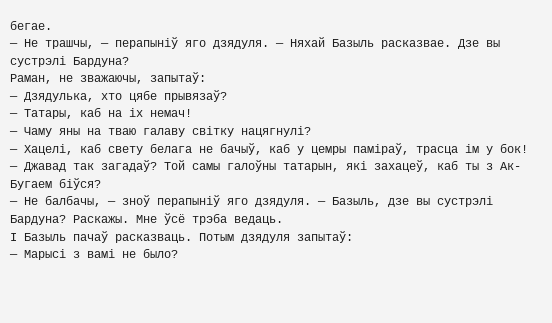бегае.
— Не трашчы, — перапыніў яго дзядуля. — Няхай Базыль расказвае. Дзе вы сустрэлі Бардуна?
Раман, не зважаючы, запытаў:
— Дзядулька, хто цябе прывязаў?
— Татары, каб на іх немач!
— Чаму яны на тваю галаву світку нацягнулі?
— Хацелі, каб свету белага не бачыў, каб у цемры паміраў, трасца ім у бок!
— Джавад так загадаў? Той самы галоўны татарын, які захацеў, каб ты з Ак-Бугаем біўся?
— Не балбачы, — зноў перапыніў яго дзядуля. — Базыль, дзе вы сустрэлі Бардуна? Раскажы. Мне ўсё трэба ведаць.
І Базыль пачаў расказваць. Потым дзядуля запытаў:
— Марысі з вамі не было?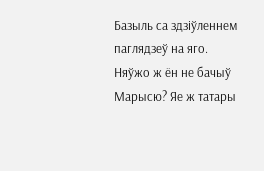Базыль са здзіўленнем паглядзеў на яго. Няўжо ж ён не бачыў Марысю? Яе ж татары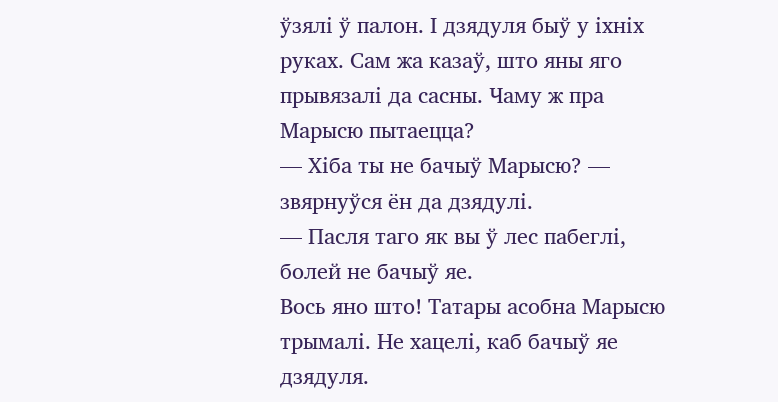ўзялі ў палон. І дзядуля быў у іхніх руках. Сам жа казаў, што яны яго прывязалі да сасны. Чаму ж пра Марысю пытаецца?
— Хіба ты не бачыў Марысю? — звярнуўся ён да дзядулі.
— Пасля таго як вы ў лес пабеглі, болей не бачыў яе.
Вось яно што! Татары асобна Марысю трымалі. Не хацелі, каб бачыў яе дзядуля.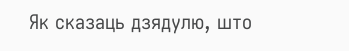Як сказаць дзядулю, што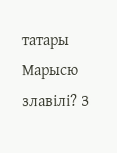татары Марысю злавілі? З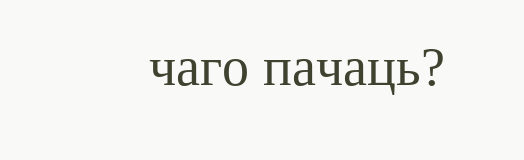чаго пачаць?